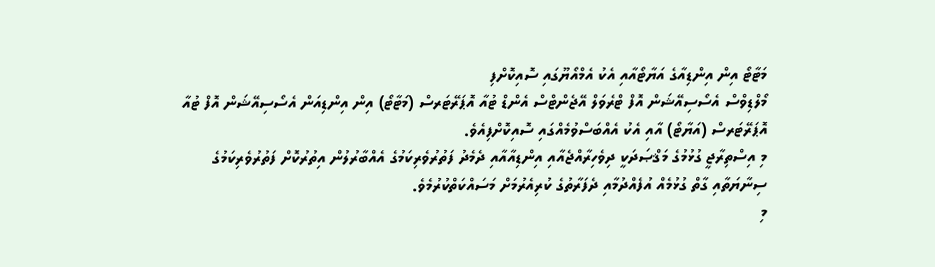މަޓާޓޯ އިން އިންޑިއާގެ އަޔާޓޯއާއި އެކު އެމްއޯޔޫގައި ސޮއިކޮށްފި
މޯލްޑިވްސް އެސޯސިއޭޝަން އޮފް ޓްރެވަލް އޭޖެންޓްސް އެންޑް ޓުއާ އޮޕަރޭޓަރސް (މަޓާޓޯ) އިން އިންޑިއަން އެސޯސިއޭޝަން އޮފް ޓުއާ އޮޕަރޭޓަރސް (އަޔާޓޯ) އާއި އެކު އެއްބަސްވުމެއްގައި ސޮއިކޮށްފިއެވެ.
މި އިސްތިރާޖީ ގުޅުމުގެ މަޤްޞަދަކީ ދިވެހިރާއްޖެއާއި އިންޑިއާއާއި ދެމެދު ފަތުރުވެރިކަމުގެ އެއްބާރުލުން އިތުރުކޮށް ފަތުރުވެރިކަމުގެ ސިނާޔަތާއި ގާތް ގުޅުމެއް އުފެއްދުމާއި ދެފަރާތުގެ ކުރިއެރުމަށް މަސައްކަތްކުރުމެވެ.
މި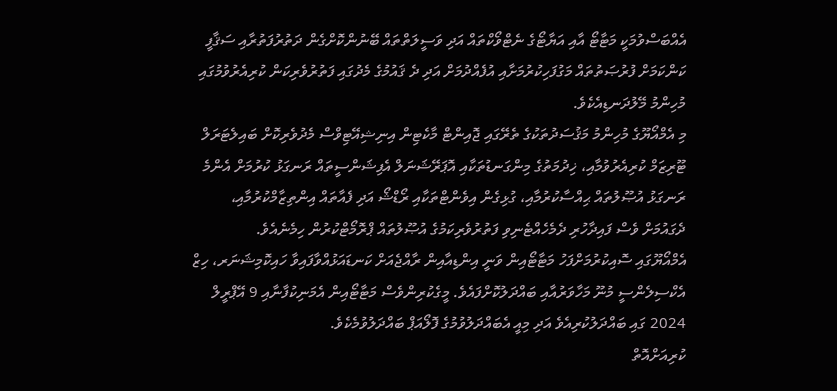އެއްބަސްވުމަކީ މަޓާޓޯ އާއި އަޔާޓޯގެ ނެޓްވޯކްތައް އަދި ވަސީލަތްތައް ބޭނުންކޮށްގެން ދަތުރުފަތުރާއި ސަޤާފީ ކަންކަމަށް ފުރުޞަތުތައް މަގުފަހިކުރުމަށާއި އުފެއްދުމަށް އަދި ދެ ޤައުމުގެ މެދުގައި ފަތުރުވެރިކަން ކުރިއެރުވުމުގައި މުހިންމު މޭލުދަނޑިއެކެވެ.
މި އެމްއޯޔޫގެ މުހިންމު މަޤުސަދުތަކުގެ ތެރޭގައި ޖޮއިންޓް މާކެޓިން އިނިޝިއޭޓިވްސް މެދުވެރިކޮށް ބައިލެޓަރަލް ޓޫރިޒަމް ކުރިއެރުވުމާއި، ޚިދުމަތުގެ މިންގަނޑުތަކާއި އޮޕަރޭޝަނަލް އެފިޝަންސީތައް ރަނގަޅު ކުރުމަށް އެންމެ ރަނގަޅު އުޞޫލުތައް ޙިއްސާކުރުމާއި، ގުޅިގެން އިވެންޓްތަކާއި ރޯޑްޝޯ އަދި ފެއާތައް އިންތިޒާމްކުރުމާއި، ދެގައުމަށް ވެސް ފައިދާހުރި ދެމެހެއްޓެނިވި ފަތުރުވެރިކަމުގެ އުޞޫލުތައް ޕްރޮމޯޓްކުރުން ހިމެނެއެވެ.
އެމްއޯޔޫގައި ސޮއިކުރުމަށްފަހު މަޓާޓޯއިން ވަނީ އިންޑިއާއިން ރާއްޖެއަށް ކަނޑައަޅުއްވާފައިވާ ހައިކޮމިޝަނަރ، ހިޒް އެކްސިލެންސީ މުނޫ މަހާވަރުއާއި ބައްދަލުކޮށްފައެވެ. މީގެކުރިންވެސް މަޓާޓޯއިން އެމަނިކުފާނާއި 9 އޭޕްރީލް 2024 ގައި ބައްދަލުކުރިއެވެ އަދި މިއީ އެބައްދަލުވުމުގެ ފޮލޯއަޕް ބައްދަލުވުމެކެވެ.
ކުރިއަށްއޮތް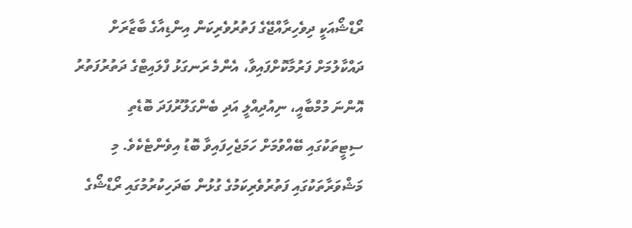ރޯޑްޝޯއަކީ ދިވެހިރާއްޖޭގެ ފަތުރުވެރިކަން އިންޑިއާގެ ބާޒާރަށް ދައްކާލުމަށް ފަރުމާކޮށްފައިވާ، އެންމެ ރަނގަޅު ފްލައިޓްގެ ދަތުރުފަތުރު އޮންނަ މުމްބާއީ، ނިއުދިއްލީ އަދި ބެންގަލޫރުފަދަ ބޮޑެތި ސިޓީތަކުގައި ބޭއްވުމަށް ހަމަޖެހިފައިވާ ބޮޑު އިވެންޓެކެވެ. މި މަޝްވަރާތަކުގައި ފަތުރުވެރިކަމުގެ ގުޅުން ބަދަހިކުރުމުގައި ރޯޑްޝޯގެ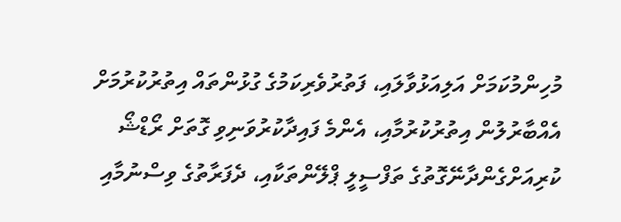މުހިންމުކަމަށް އަލިއަޅުވާލައި، ފަތުރުވެރިކަމުގެ ގުޅުންތައް އިތުރުކުރުމަށް އެއްބާރުލުން އިތުރުކުރުމާއި، އެންމެ ފައިދާކުރުވަނިވި ގޮތަށް ރޯޑްޝޯ ކުރިއަށްގެންދާނޭގޮތުގެ ތަފްސީލީ ޕްލޭންތަކާއި، ދެފަރާތުގެ ވިސްނުމާއި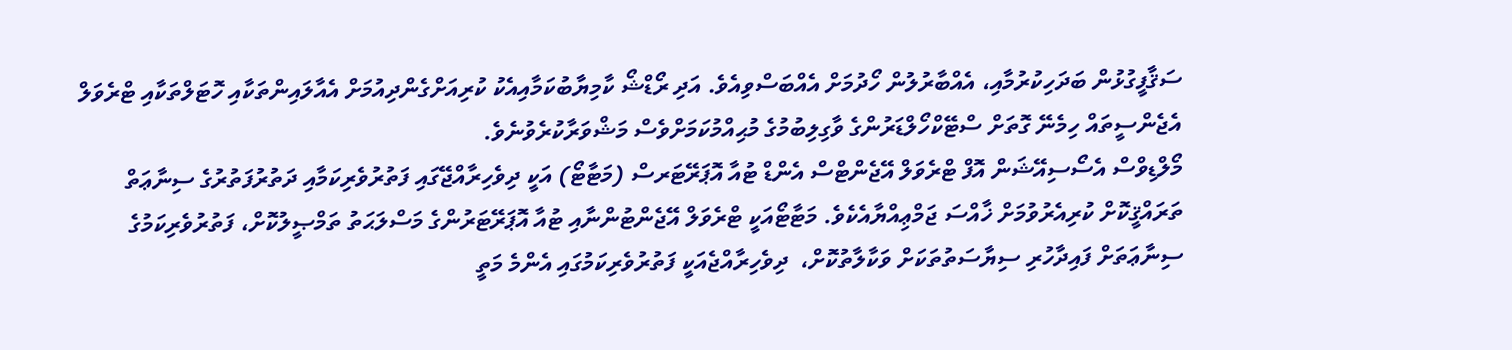ސަޤާފީގުޅުން ބަދަހިކުރުމާއި، އެއްބާރުލުން ހޯދުމަށް އެއްބަސްވިއެވެ. އަދި ރޯޑްޝޯ ކާމިޔާބުކަމާއިއެކު ކުރިއަށްގެންދިއުމަށް އެއާލައިންތަކާއި ހޮޓަލްތަކާއި ޓްރެވަލް އެޖެންސީތައް ހިމެނޭ ގޮތަށް ސްޓޭކްހޯލްޑަރުންގެ ވާގިލިބުމުގެ މުޙިއްމުކަމަށްވެސް މަޝްވަރާކުރެވުނެވެ.
މޯލްޑިވްސް އެސޯސިއޭޝަން އޮފް ޓްރެވަލް އޭޖެންޓްސް އެންޑް ޓުއާ އޮޕަރޭޓަރސް (މަޓާޓޯ) އަކީ ދިވެހިރާއްޖޭގައި ފަތުރުވެރިކަމާއި ދަތުރުފަތުރުގެ ސިނާޢަތް ތަރައްޤީކޮށް ކުރިއެރުވުމަށް ޚާއްސަ ޖަމްޢިއްޔާއެކެވެ. މަޓާޓޯއަކީ ޓްރެވަލް އޭޖެންޓުންނާއި ޓުއާ އޮޕަރޭޓަރުންގެ މަސްލަޙަތު ތަމްޞީލުކޮށް، ފަތުރުވެރިކަމުގެ ސިނާޢަތަށް ފައިދާހުރި ސިޔާސަތުތަކަށް ވަކާލާތުކޮށް،  ދިވެހިރާއްޖެއަކީ ފަތުރުވެރިކަމުގައި އެންމެ މަތީ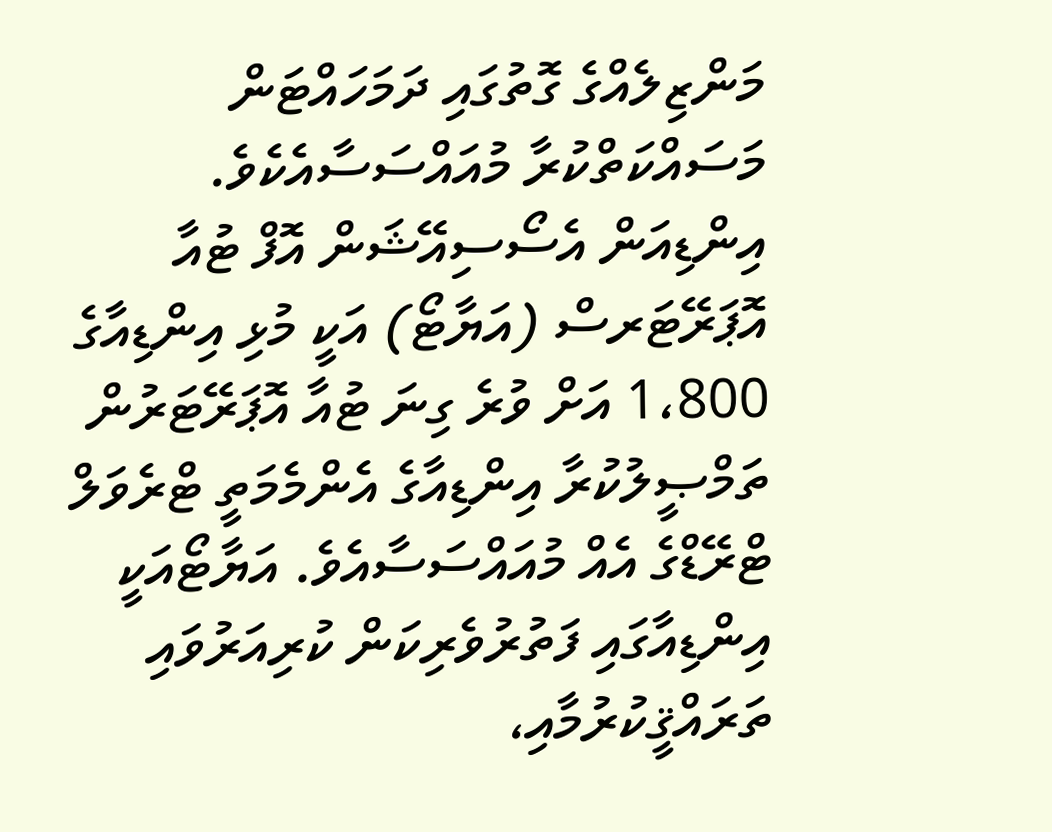މަންޒިލެއްގެ ގޮތުގައި ދަމަހައްޓަން މަސައްކަތްކުރާ މުއައްސަސާއެކެވެ.
އިންޑިއަން އެސޯސިއޭޝަން އޮފް ޓުއާ އޮޕަރޭޓަރސް (އަޔާޓޯ) އަކީ މުޅި އިންޑިއާގެ 1،800 އަށް ވުރެ ގިނަ ޓުއާ އޮޕަރޭޓަރުން ތަމްޞީލުކުރާ އިންޑިއާގެ އެންމެމަތީ ޓްރެވަލް ޓްރޭޑްގެ އެއް މުއައްސަސާއެވެ. އަޔާޓޯއަކީ އިންޑިއާގައި ފަތުރުވެރިކަން ކުރިއަރުވައި ތަރައްޤީކުރުމާއި،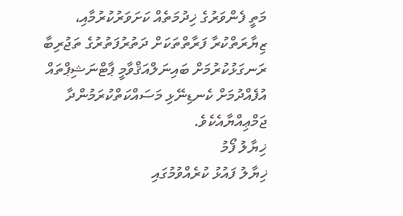މަތީ ފެންވަރުގެ ޚިދުމަތެއް ކަށަވަރުކުރުމާއި، ޒިޔާރަތްކުރާ ފަރާތްތަކަށް ދަތުރުފަތުރުގެ ތަޖުރިބާ ރަނގަޅުކުރުމަށް ބައިނަލްއަޤްވާމީ ޕާޓްނަޝިޕްތައް އުފެއްދުމަށް ކެނޑިނޭޅި މަސައްކަތްކުރަމުންދާ ޖަމްޢިއްޔާއެކެވެ.
ޚިޔާލު ފޯމު
ޚިޔާލު ފައުޅު ކުރެއްވުމުގައި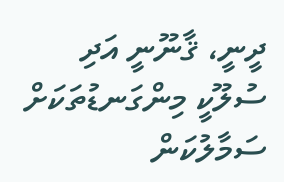ދީނީ، ޤާނޫނީ އަދި ސުލޫކީ މިންގަނޑުތަކަށް ސަމާލުކަން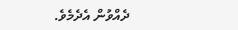ދެއްވުން އެދެމެވެ.